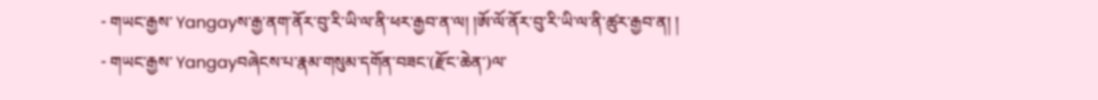- གཡང་རྒྱས་ Yangayས་རྒྱ་ནག་ནོར་བུ་རི་ཡི་ལ་ནི་ཕར་རྒྱབ་ན་ལ། །ཨོ་ལོ་ནོར་བུ་རི་ཡི་ལ་ནི་ཚུར་རྒྱབ་ན། །
- གཡང་རྒྱས་ Yangayབཞེངས་པ་རྣམ་གསུམ་དགོན་བཟང་(རྫོང་ཆེན་)ལ་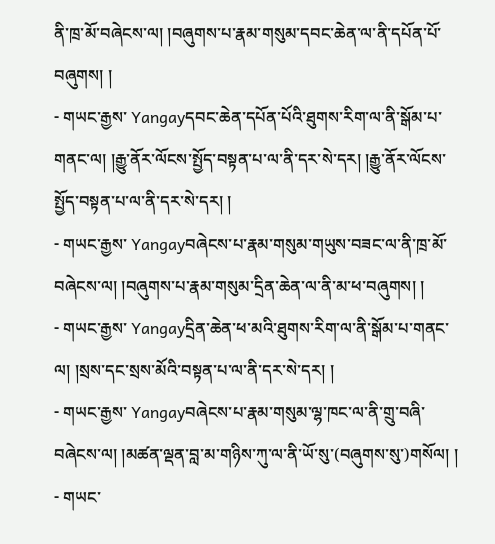ནི་ཁྲ་མོ་བཞེངས་ལ། །བཞུགས་པ་རྣམ་གསུམ་དབང་ཆེན་ལ་ནི་དཔོན་པོ་བཞུགས། །
- གཡང་རྒྱས་ Yangayདབང་ཆེན་དཔོན་པོའི་ཐུགས་རིག་ལ་ནི་སྒོམ་པ་གནང་ལ། །རྒྱུ་ནོར་ལོངས་སྤྱོད་བསྟན་པ་ལ་ནི་དར་སེ་དར། །རྒྱུ་ནོར་ལོངས་སྤྱོད་བསྟན་པ་ལ་ནི་དར་སེ་དར། །
- གཡང་རྒྱས་ Yangayབཞེངས་པ་རྣམ་གསུམ་གཡུས་བཟང་ལ་ནི་ཁྲ་མོ་བཞེངས་ལ། །བཞུགས་པ་རྣམ་གསུམ་དྲིན་ཆེན་ལ་ནི་མ་ཕ་བཞུགས། །
- གཡང་རྒྱས་ Yangayདྲིན་ཆེན་ཕ་མའི་ཐུགས་རིག་ལ་ནི་སྒོམ་པ་གནང་ལ། །སྲས་དང་སྲས་མོའི་བསྟན་པ་ལ་ནི་དར་སེ་དར། །
- གཡང་རྒྱས་ Yangayབཞེངས་པ་རྣམ་གསུམ་ལྷ་ཁང་ལ་ནི་གྲུ་བཞི་བཞེངས་ལ། །མཚན་ལྡན་བླ་མ་གཉིས་ཀུ་ལ་ནི་ཡོ་སུ་(བཞུགས་སུ་)གསོལ། །
- གཡང་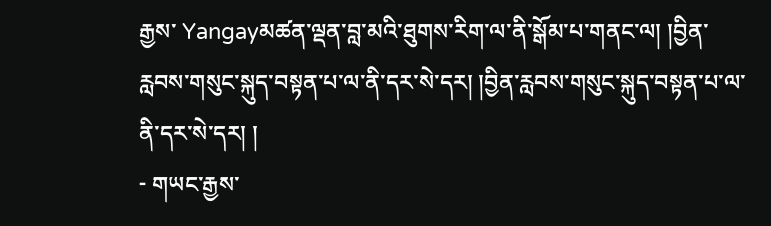རྒྱས་ Yangayམཚན་ལྡན་བླ་མའི་ཐུགས་རིག་ལ་ནི་སྒོམ་པ་གནང་ལ། །བྱིན་རླབས་གསུང་སྐུད་བསྟན་པ་ལ་ནི་དར་སེ་དར། །བྱིན་རླབས་གསུང་སྐུད་བསྟན་པ་ལ་ནི་དར་སེ་དར། །
- གཡང་རྒྱས་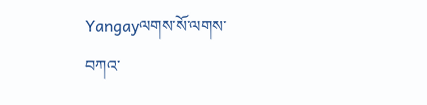Yangayལགས་སོ་ལགས་ བཀའ་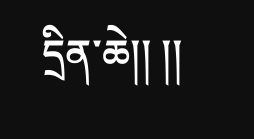དྲིན་ཆེ།། །།